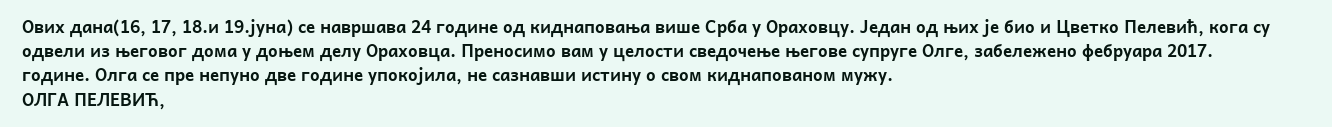Ових дана(16, 17, 18.и 19.јуна) се навршава 24 године од киднаповања више Срба у Ораховцу. Један од њих је био и Цветко Пелевић, кога су одвели из његовог дома у доњем делу Ораховца. Преносимо вам у целости сведочење његове супруге Олге, забележено фебруара 2017. године. Олга се пре непуно две године упокојила, не сазнавши истину о свом киднапованом мужу.
ОЛГА ПЕЛЕВИЋ,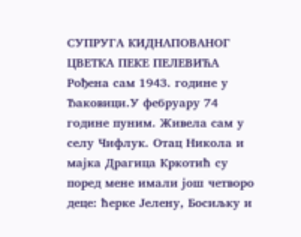СУПРУГА КИДНАПОВАНОГ ЦВЕТКА ПЕКЕ ПЕЛЕВИЋА
Рођена сам 1943. године у Ђаковици.У фебруару 74 године пуним. Живела сам у селу Чифлук. Отац Никола и мајка Драгица Кркотић су поред мене имали још четворо деце: ћерке Јелену, Босиљку и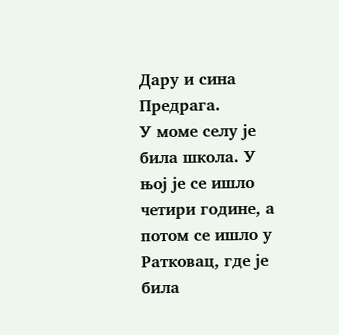Дару и сина Предрага.
У моме селу је била школа. У њој је се ишло четири године, а потом се ишло у Ратковац, где је била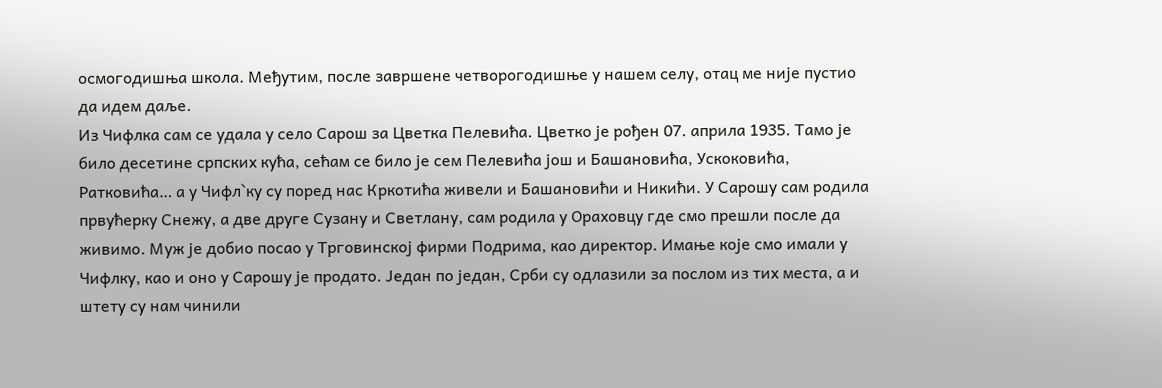осмогодишња школа. Међутим, после завршене четворогодишње у нашем селу, отац ме није пустио да идем даље.
Из Чифлка сам се удала у село Сарош за Цветка Пелевића. Цветко је рођен 07. априла 1935. Тамо је било десетине српских кућа, сећам се било је сем Пелевића још и Башановића, Ускоковића, Ратковића… а у Чифл`ку су поред нас Кркотића живели и Башановићи и Никићи. У Сарошу сам родила првућерку Снежу, а две друге Сузану и Светлану, сам родила у Ораховцу где смо прешли после да живимо. Муж је добио посао у Трговинској фирми Подрима, као директор. Имање које смо имали у Чифлку, као и оно у Сарошу је продато. Један по један, Срби су одлазили за послом из тих места, а и штету су нам чинили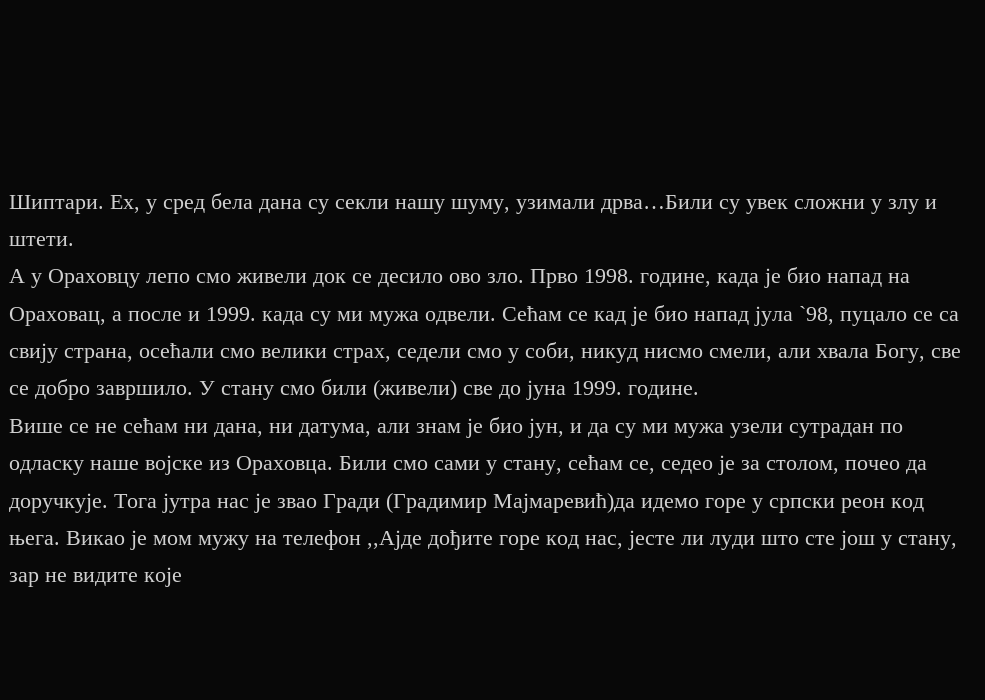Шиптари. Ех, у сред бела дана су секли нашу шуму, узимали дрва…Били су увек сложни у злу и штети.
А у Ораховцу лепо смо живели док се десило ово зло. Прво 1998. године, када је био напад на Ораховац, а после и 1999. када су ми мужа одвели. Сећам се кад је био напад јула `98, пуцало се са свију страна, осећали смо велики страх, седели смо у соби, никуд нисмо смели, али хвала Богу, све се добро завршило. У стану смо били (живели) све до јуна 1999. године.
Више се не сећам ни дана, ни датума, али знам је био јун, и да су ми мужа узели сутрадан по одласку наше војске из Ораховца. Били смо сами у стану, сећам се, седео је за столом, почео да доручкује. Тога јутра нас је звао Гради (Градимир Мајмаревић)да идемо горе у српски реон код њега. Викао је мом мужу на телефон ,,Ајде дођите горе код нас, јесте ли луди што сте још у стану, зар не видите које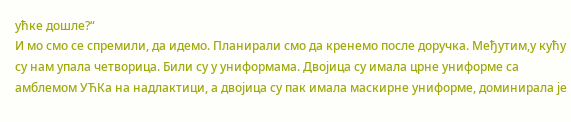ућке дошле?“
И мо смо се спремили, да идемо. Планирали смо да кренемо после доручка. Међутим,у кућу су нам упала четворица. Били су у униформама. Двојица су имала црне униформе са амблемом УЋКа на надлактици, а двојица су пак имала маскирне униформе, доминирала је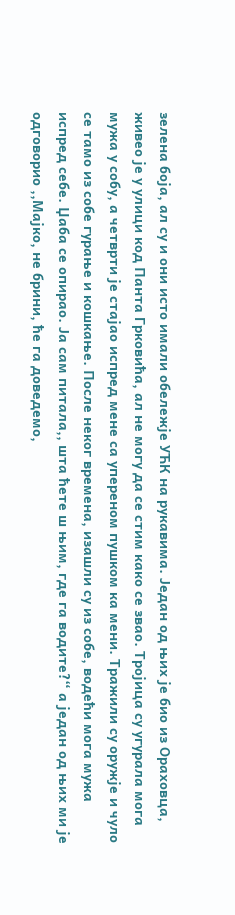зелена боја, ал су и они исто имали обележје УЋК на рукавима. Један од њих је био из Ораховца, живео је у улици код Панта Грковића, ал не могу да се стим како се звао. Тројица су угурала мога мужа у собу, а четврти је стајао испред мене са упереном пушком ка мени. Тражили су оружје и чуло се тамо из собе гурање и кошкање. После неког времена, изашли су из собе, водећи мога мужа испред себе. Џаба се опирао. Ја сам питала,, шта ћете ш њим, где га водите?“ а један од њих ми је одговорио ,,Мајко, не брини, ће га доведемо,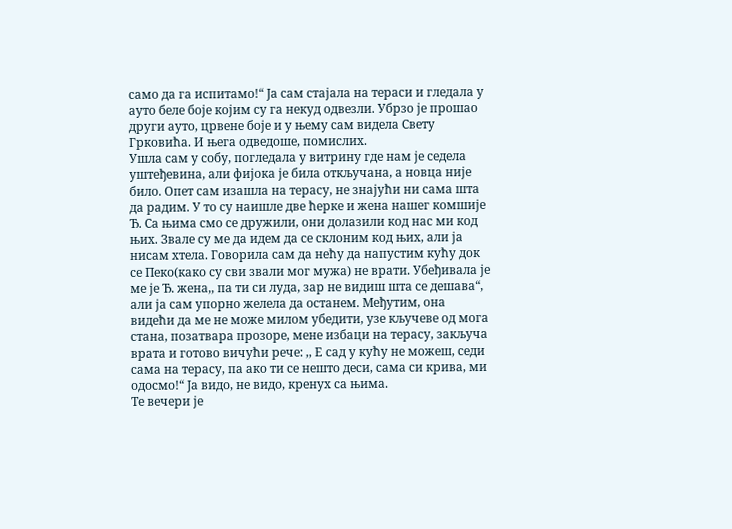само да га испитамо!“ Ја сам стајала на тераси и гледала у ауто беле боје којим су га некуд одвезли. Убрзо је прошао други ауто, црвене боје и у њему сам видела Свету Грковића. И њега одведоше, помислих.
Ушла сам у собу, погледала у витрину где нам је седела уштеђевина, али фијока је била откључана, а новца није било. Опет сам изашла на терасу, не знајући ни сама шта да радим. У то су наишле две ћерке и жена нашег комшије Ђ. Са њима смо се дружили, они долазили код нас ми код њих. Звале су ме да идем да се склоним код њих, али ја нисам хтела. Говорила сам да нећу да напустим кућу док се Пеко(како су сви звали мог мужа) не врати. Убеђивала је ме је Ђ. жена,, па ти си луда, зар не видиш шта се дешава“, али ја сам упорно желела да останем. Међутим, она видећи да ме не може милом убедити, узе кључеве од мога стана, позатвара прозоре, мене избаци на терасу, закључа врата и готово вичући рече: ,, Е сад у кућу не можеш, седи сама на терасу, па ако ти се нешто деси, сама си крива, ми одосмо!“ Ја видо, не видо, кренух са њима.
Те вечери је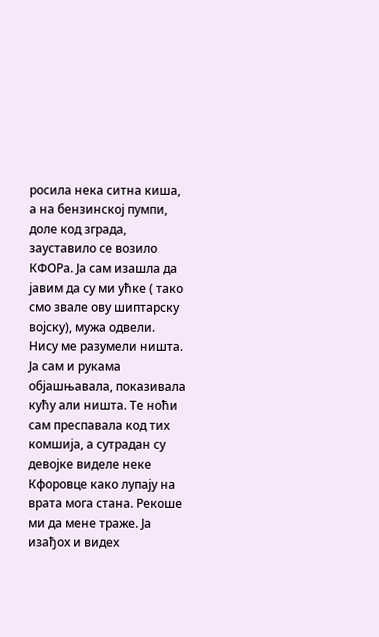росила нека ситна киша, а на бензинској пумпи, доле код зграда, зауставило се возило КФОРа. Ја сам изашла да јавим да су ми ућке ( тако смо звале ову шиптарску војску), мужа одвели. Нису ме разумели ништа. Ја сам и рукама објашњавала, показивала кућу али ништа. Те ноћи сам преспавала код тих комшија, а сутрадан су девојке виделе неке Кфоровце како лупају на врата мога стана. Рекоше ми да мене траже. Ја изађох и видех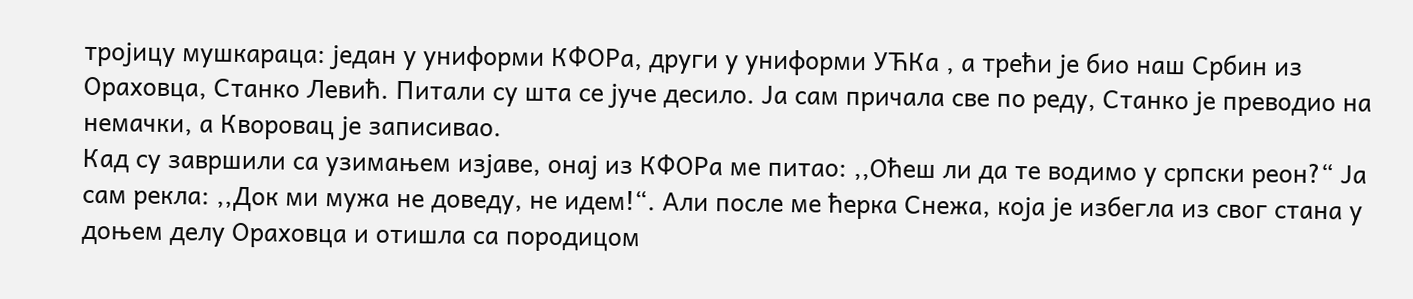тројицу мушкараца: један у униформи КФОРа, други у униформи УЋКа , а трећи је био наш Србин из Ораховца, Станко Левић. Питали су шта се јуче десило. Ја сам причала све по реду, Станко је преводио на немачки, а Кворовац је записивао.
Кад су завршили са узимањем изјаве, онај из КФОРа ме питао: ,,Оћеш ли да те водимо у српски реон?“ Ја сам рекла: ,,Док ми мужа не доведу, не идем!“. Али после ме ћерка Снежа, која је избегла из свог стана у доњем делу Ораховца и отишла са породицом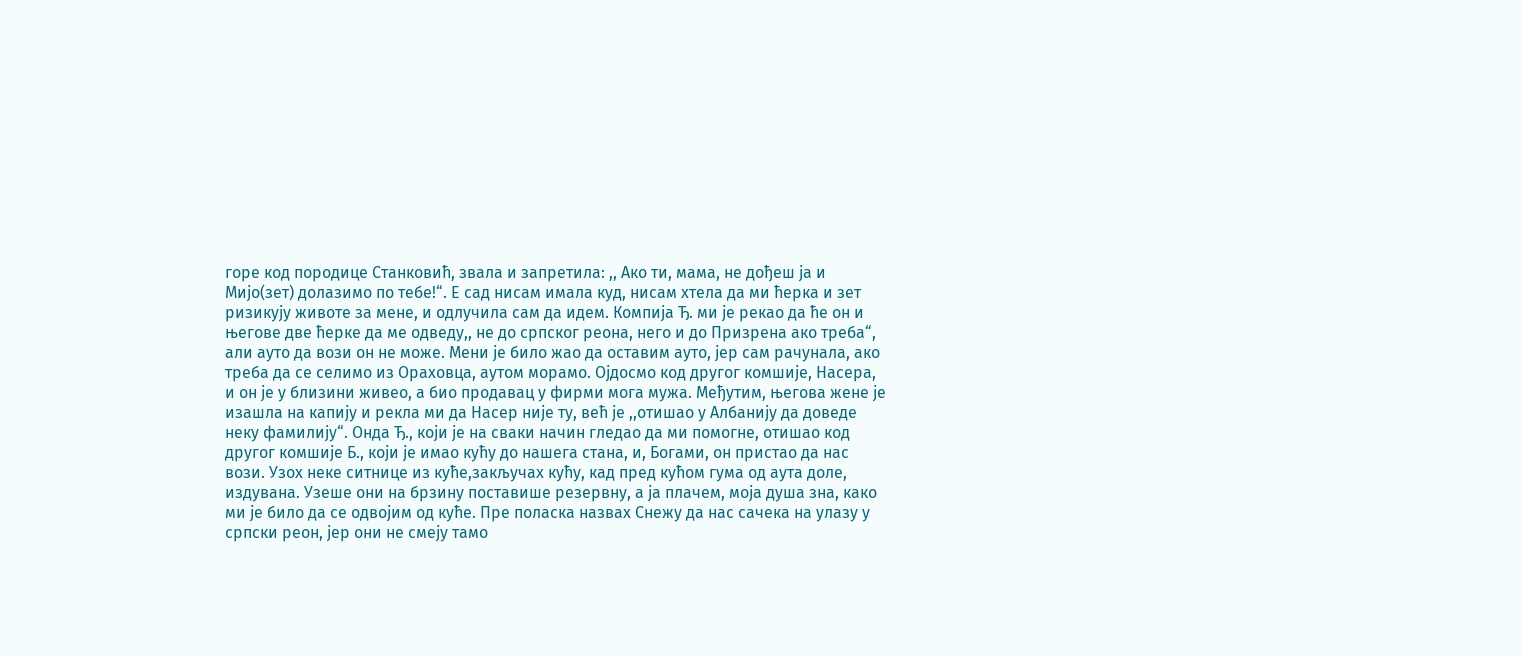горе код породице Станковић, звала и запретила: ,, Ако ти, мама, не дођеш ја и Мијо(зет) долазимо по тебе!“. Е сад нисам имала куд, нисам хтела да ми ћерка и зет ризикују животе за мене, и одлучила сам да идем. Компија Ђ. ми је рекао да ће он и његове две ћерке да ме одведу,, не до српског реона, него и до Призрена ако треба“, али ауто да вози он не може. Мени је било жао да оставим ауто, јер сам рачунала, ако треба да се селимо из Ораховца, аутом морамо. Ојдосмо код другог комшије, Насера, и он је у близини живео, а био продавац у фирми мога мужа. Међутим, његова жене је изашла на капију и рекла ми да Насер није ту, већ је ,,отишао у Албанију да доведе неку фамилију“. Онда Ђ., који је на сваки начин гледао да ми помогне, отишао код другог комшије Б., који је имао кућу до нашега стана, и, Богами, он пристао да нас вози. Узох неке ситнице из куће,закључах кућу, кад пред кућом гума од аута доле, издувана. Узеше они на брзину поставише резервну, а ја плачем, моја душа зна, како ми је било да се одвојим од куће. Пре поласка назвах Снежу да нас сачека на улазу у српски реон, јер они не смеју тамо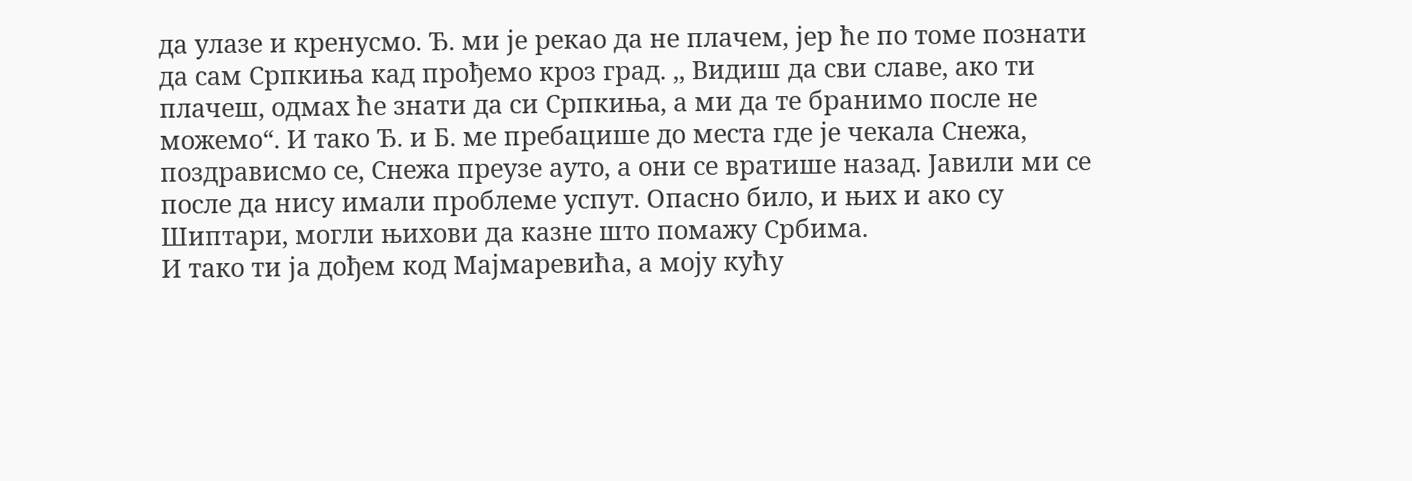да улазе и кренусмо. Ђ. ми је рекао да не плачем, јер ће по томе познати да сам Српкиња кад прођемо кроз град. ,, Видиш да сви славе, ако ти плачеш, одмах ће знати да си Српкиња, а ми да те бранимо после не можемо“. И тако Ђ. и Б. ме пребацише до места где је чекала Снежа, поздрависмо се, Снежа преузе ауто, а они се вратише назад. Јавили ми се после да нису имали проблеме успут. Опасно било, и њих и ако су Шиптари, могли њихови да казне што помажу Србима.
И тако ти ја дођем код Мајмаревића, а моју кућу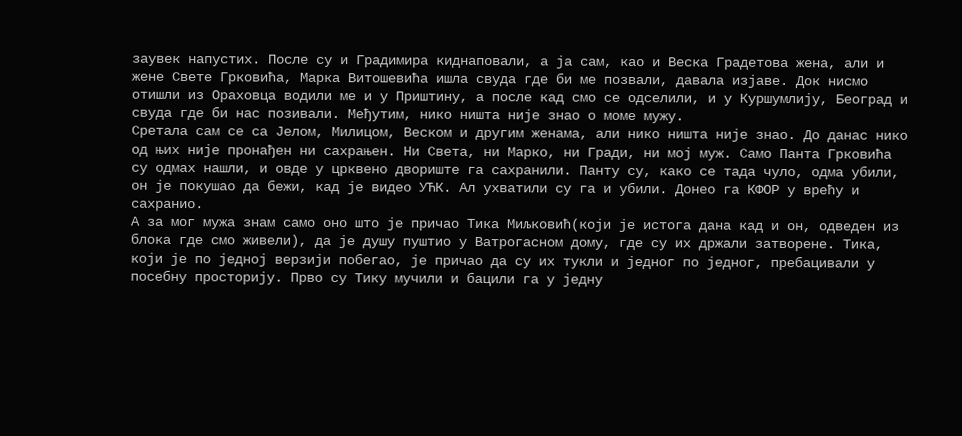заувек напустих. После су и Градимира киднаповали, а ја сам, као и Веска Градетова жена, али и жене Свете Грковића, Марка Витошевића ишла свуда где би ме позвали, давала изјаве. Док нисмо отишли из Ораховца водили ме и у Приштину, а после кад смо се одселили, и у Куршумлију, Београд и свуда где би нас позивали. Међутим, нико ништа није знао о моме мужу.
Сретала сам се са Јелом, Милицом, Веском и другим женама, али нико ништа није знао. До данас нико од њих није пронађен ни сахрањен. Ни Света, ни Марко, ни Гради, ни мој муж. Само Панта Грковића су одмах нашли, и овде у црквено двориште га сахранили. Панту су, како се тада чуло, одма убили, он је покушао да бежи, кад је видео УЋК. Ал ухватили су га и убили. Донео га КФОР у врећу и сахранио.
А за мог мужа знам само оно што је причао Тика Миљковић(који је истога дана кад и он, одведен из блока где смо живели), да је душу пуштио у Ватрогасном дому, где су их држали затворене. Тика, који је по једној верзији побегао, је причао да су их тукли и једног по једног, пребацивали у посебну просторију. Прво су Тику мучили и бацили га у једну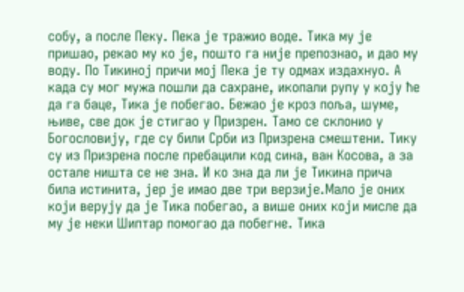собу, а после Пеку. Пека је тражио воде. Тика му је пришао, рекао му ко је, пошто га није препознао, и дао му воду. По Тикиној причи мој Пека је ту одмах издахнуо. А када су мог мужа пошли да сахране, икопали рупу у коју ће да га баце, Тика је побегао. Бежао је кроз поља, шуме, њиве, све док је стигао у Призрен. Тамо се склонио у Богословију, где су били Срби из Призрена смештени. Тику су из Призрена после пребацили код сина, ван Косова, а за остале ништа се не зна. И ко зна да ли је Тикина прича била истинита, јер је имао две три верзије.Мало је оних који верују да је Тика побегао, а више оних који мисле да му је неки Шиптар помогао да побегне. Тика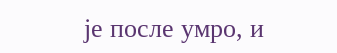је после умро, и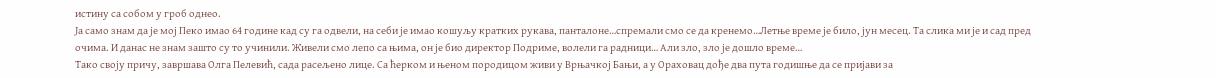истину са собом у гроб однео.
Ја само знам да је мој Пеко имао 64 године кад су га одвели, на себи је имао кошуљу кратких рукава, панталоне…спремали смо се да кренемо…Летње време је било, јун месец. Та слика ми је и сад пред очима. И данас не знам зашто су то учинили. Живели смо лепо са њима, он је био директор Подриме, волели га радници… Али зло, зло је дошло време…
Тако своју причу, завршава Олга Пелевић, сада расељено лице. Са ћерком и њеном породицом живи у Врњачкој Бањи, а у Ораховац дође два пута годишње да се пријави за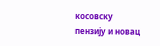косовску пензију и новац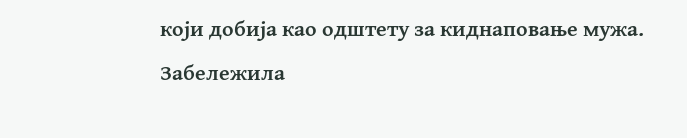који добија као одштету за киднаповање мужа.
Забележила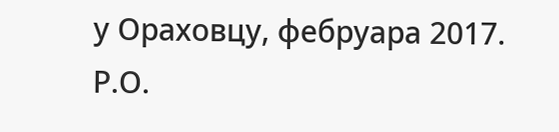у Ораховцу, фебруара 2017. Р.О.